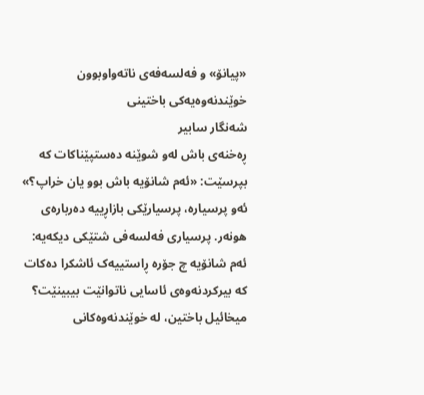«پیانۆ» و فەلسەفەی ناتەواوبوون
خوێندنەوەیەکی باختینی
شەنگار سابیر
ڕەخنەی باش لەو شوێنە دەستپێناکات کە بپرسێت: «ئەم شانۆیە باش بوو یان خراپ؟» ئەو پرسیارە، پرسیارێکی بازاڕییە دەربارەی هونەر. پرسیاری فەلسەفی شتێکی دیکەیە: ئەم شانۆیە چ جۆرە ڕاستییەک ئاشکرا دەکات کە بیرکردنەوەی ئاسایی ناتوانێت بیبینێت؟
میخائیل باختین، لە خوێندنەوەکانی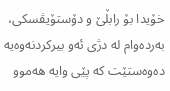خۆیدا بۆ رابڵێ و دۆستۆیڤسکی، بەردەوام لە دژی ئەو بیرکردنەوەیە دەوەستێت کە پێی وایە هەموو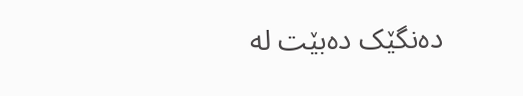دەنگێک دەبێت لە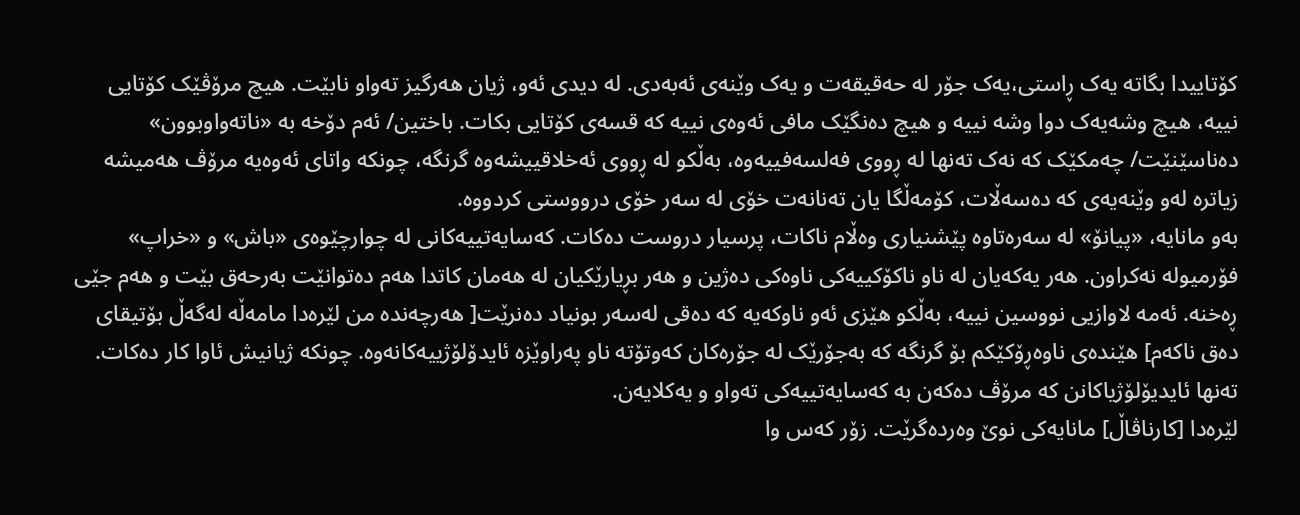کۆتاییدا بگاتە یەک ڕاستی،یەک جۆر لە حەقیقەت و یەک وێنەی ئەبەدی. لە دیدی ئەو، ژیان هەرگیز تەواو نابێت. هیچ مرۆڤێک کۆتایی نییە، هیچ وشەیەک دوا وشە نییە و هیچ دەنگێک مافی ئەوەی نییە کە قسەی کۆتایی بکات. باختین/ ئەم دۆخە بە «ناتەواوبوون» دەناسێنێت/ چەمکێک کە نەک تەنها لە ڕووی فەلسەفییەوە، بەڵکو لە ڕووی ئەخلاقییشەوە گرنگە، چونکە واتای ئەوەیە مرۆڤ هەمیشە زیاترە لەو وێنەیەی کە دەسەڵات، کۆمەڵگا یان تەنانەت خۆی لە سەر خۆی درووستی کردووە.
بەو مانایە، «پیانۆ» لە سەرەتاوە پێشنیاری وەڵام ناکات، پرسیار دروست دەکات. کەسایەتییەکانی لە چوارچێوەی «باش» و «خراپ» فۆرمیولە نەکراون. هەر یەکەیان لە ناو ناکۆکییەکی ناوەکی دەژین و هەر بڕیارێکیان لە هەمان کاتدا هەم دەتوانێت بەرحەق بێت و هەم جێی ڕەخنە. ئەمە لاوازیی نووسین نییە، بەڵکو هێزی ئەو ناوکەیە کە دەقی لەسەر بونیاد دەنرێت[ هەرچەندە من لێرەدا مامەڵە لەگەڵ بۆتیقای دەق ناکەم] هێندەی ناوەڕۆکێکم بۆ گرنگە کە بەجۆرێک لە جۆرەکان کەوتۆتە ناو پەراوێزە ئایدۆلۆژییەکانەوە. چونکە ژیانیش ئاوا کار دەکات. تەنها ئایدیۆلۆژیاکانن کە مرۆڤ دەکەن بە کەسایەتییەکی تەواو و یەکلایەن.
لێرەدا [کارناڤاڵ] مانایەکی نوێ وەردەگرێت. زۆر کەس وا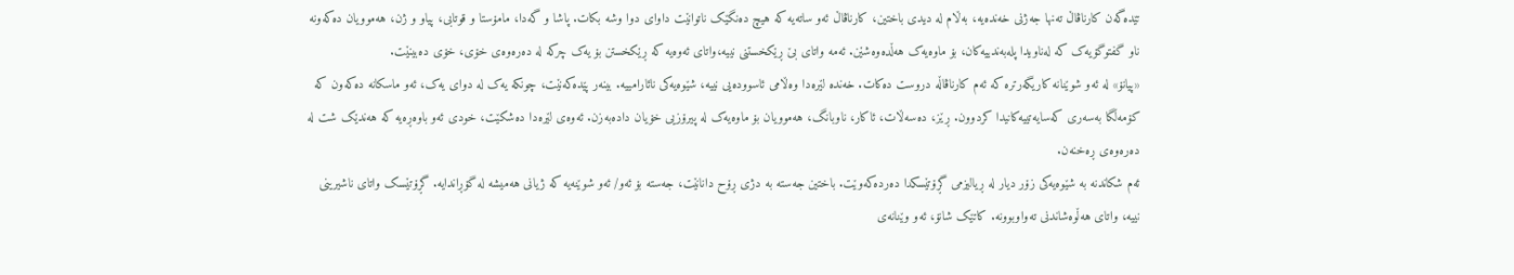تێدەگەن کارناڤاڵ تەنها جەژنی خەندەیە، بەڵام لە دیدی باختین، کارناڤاڵ ئەو ساتەیە کە هیچ دەنگێک ناتوانێت داوای دوا وشە بکات. پاشا و گەدا، مامۆستا و قوتابی، پیاو و ژن، هەموویان دەکەونە ناو گفتوگۆیەک کە لەناویدا پلەبەندییەکان، بۆ ماوەیەک هەڵدەوەشێن. ئەمە واتای بێ ڕێکخستنی نییە،واتای ئەوەیە کە ڕێکخستن بۆ یەک چرکە لە دەرەوەی خۆی، خۆی دەبینێت.
«پیانۆ» لە ئەو شوێنانە کاریگەرترە کە ئەم کارناڤاڵە دروست دەکات. خەندە لێرەدا وەڵامی ئاسوودەیی نییە، شێوەیەکی نائارامییە. بینەر پێدەکەنێت، چونکە یەک لە دوای یەک، ئەو ماسکانە دەکەون کە کۆمەڵگا بەسەری کەسایەتییەکانیدا کردوون. ڕێز، دەسەڵات، ئاکار، ناوبانگ، هەموویان بۆ ماوەیەک لە پیرۆزیی خۆیان دادەبەزن. ئەوەی لێرەدا دەشکێت، خودی ئەو باوەڕەیە کە هەندێک شت لە دەرەوەی ڕەخنەن.
ئەم شکاندنە بە شێوەیەکی زۆر دیار لە ڕیالیزمی گڕۆتێسکدا دەردەکەوێت. باختین جەستە بە دژی ڕۆح دانانێت، جەستە بۆ ئەو/ ئەو شوێنەیە کە ژیانی هەمیشە لە گۆڕاندایە. گڕۆتێسک واتای ناشیرینی نییە، واتای هەڵوەشاندنی تەواوبوونە. کاتێک شانۆ، ئەو وێنانەی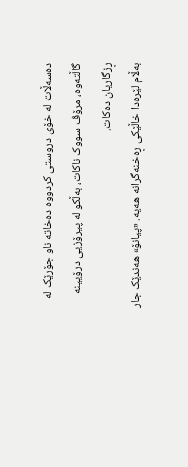دەسەڵات لە خۆی دروستی کردووە دەخاتە ناو جۆرێک لە گاڵتەوە، مرۆڤ سووک ناکات، بەڵکو لە پیرۆزیی درۆیینە ڕزگاریان دەکات.
بەڵام لێرەدا خاڵێکی ڕەخنەگرانە هەیە. «پیانۆ» هەندێک جار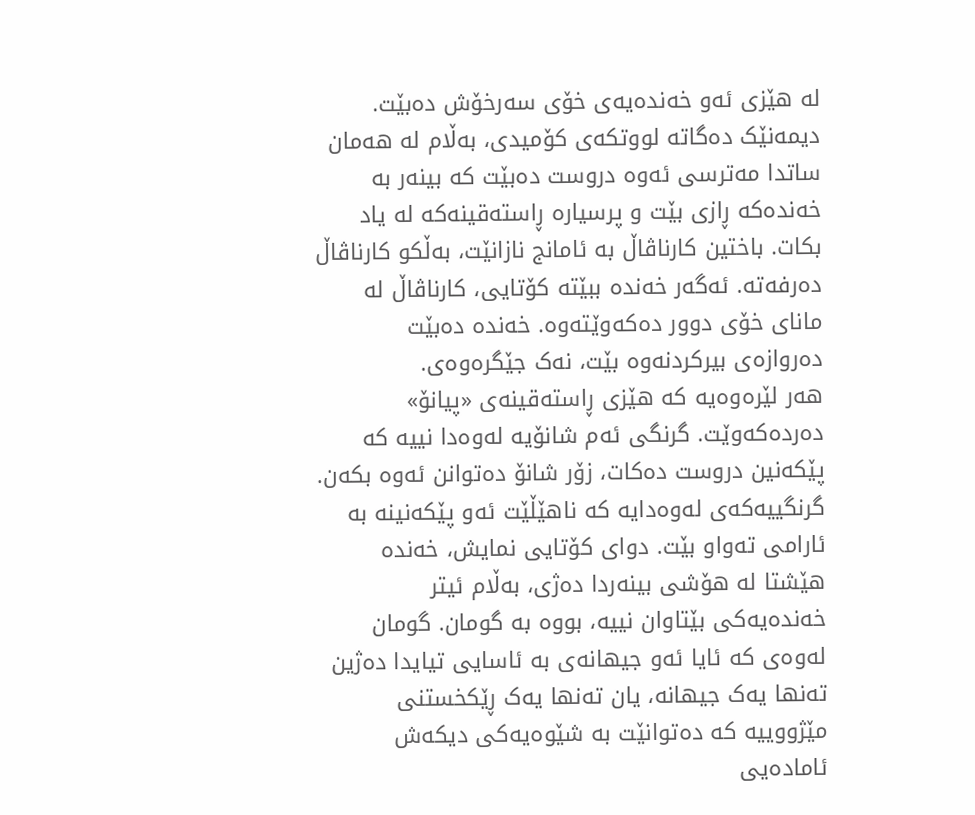لە هێزی ئەو خەندەیەی خۆی سەرخۆش دەبێت. دیمەنێک دەگاتە لووتکەی کۆمیدی، بەڵام لە هەمان ساتدا مەترسی ئەوە دروست دەبێت کە بینەر بە خەندەکە ڕازی بێت و پرسیارە ڕاستەقینەکە لە یاد بکات. باختین کارناڤاڵ بە ئامانج نازانێت، بەڵکو کارناڤاڵ دەرفەتە. ئەگەر خەندە ببێتە کۆتایی، کارناڤاڵ لە مانای خۆی دوور دەکەوێتەوە. خەندە دەبێت دەروازەی بیرکردنەوە بێت، نەک جێگرەوەی.
هەر لێرەوەیە کە هێزی ڕاستەقینەی «پیانۆ» دەردەکەوێت. گرنگی ئەم شانۆیە لەوەدا نییە کە پێکەنین دروست دەکات، زۆر شانۆ دەتوانن ئەوە بکەن. گرنگییەکەی لەوەدایە کە ناهێڵێت ئەو پێکەنینە بە ئارامی تەواو بێت. دوای کۆتایی نمایش، خەندە هێشتا لە هۆشی بینەردا دەژی، بەڵام ئیتر خەندەیەکی بێتاوان نییە، بووە بە گومان. گومان لەوەی کە ئایا ئەو جیهانەی بە ئاسایی تیایدا دەژین تەنها یەک جیهانە، یان تەنها یەک ڕێکخستنی مێژووییە کە دەتوانێت بە شێوەیەکی دیکەش ئامادەیی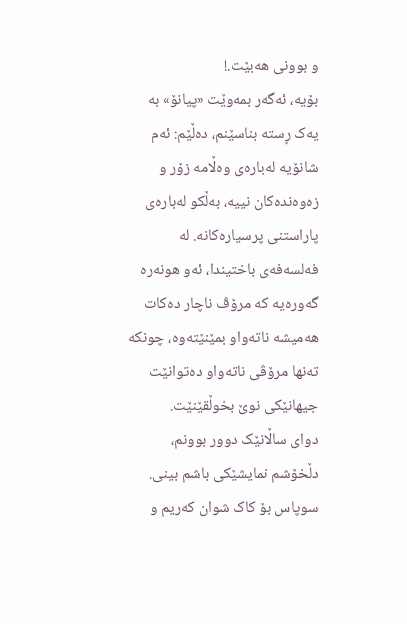و بوونی هەبێت.!
بۆیە، ئەگەر بمەوێت «پیانۆ» بە یەک ڕستە بناسێنم، دەڵێم: ئەم شانۆیە لەبارەی وەڵامە زۆر و زەوەندەکان نییە، بەڵکو لەبارەی پاراستنی پرسیارەکانە. لە فەلسەفەی باختیندا، ئەو هونەرە گەورەیە کە مرۆڤ ناچار دەکات هەمیشە ناتەواو بمێنێتەوە، چونکە تەنها مرۆڤی ناتەواو دەتوانێت جیهانێکی نوێ بخوڵقێنێت.
دوای ساڵانێک دوور بوونم، دڵخۆشم نمایشێکی باشم بینی. سوپاس بۆ کاک شوان کەریم و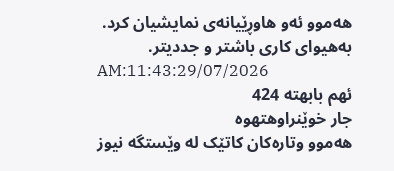هەموو ئەو هاوڕێیانەی نمایشیان کرد. بەهیوای کاری باشتر و جددیتر.
AM:11:43:29/07/2026
ئهم بابهته 424
جار خوێنراوهتهوه
هەموو وتارەکان کاتێک لە وێستگە نیوز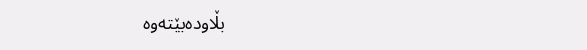بڵاودەبێتەوە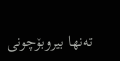تەنها بیروبۆچونی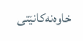خاوەنەکانێتی